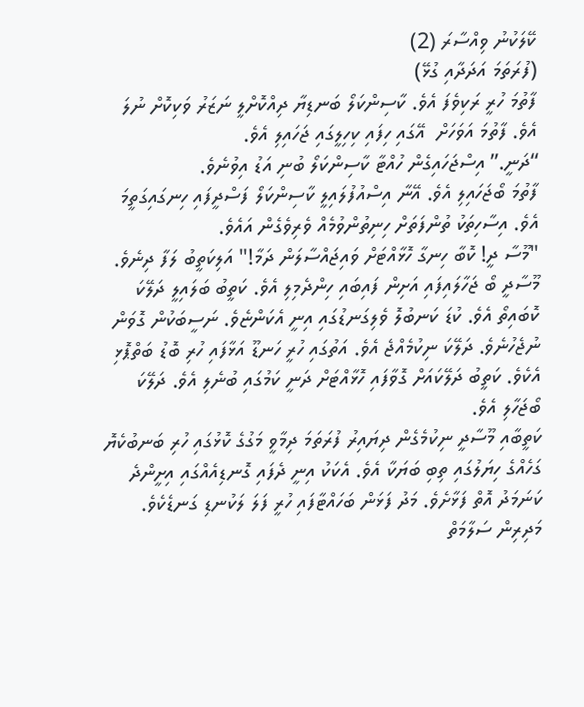ކޭލަކުނު ވިއްސާރަ (2)
(ފުރަތަމަ އަދަދާއި ގުޅޭ)
ފާތުމަ ހުރީ ރަކިވެފަ އެވެ. ކާސިންކަލޯ ބަނޑިޔާ ދިއްކޮށްލީ ނަޒަރު ވަކިކޮށް ނުލަ އެވެ. ފާތުމަ އަވަހަށް  އޭގައި ހިފައި ކިހިލީގައި ޖަހައިލި އެވެ.
“ދަނީ.” އިސްޖަހައިގެން ހުއްޓާ ކާސިންކަލޯ ބުނި އަޑު އިވުނެވެ.
ފާތުމަ ބޯޖަހައިލި އެވެ. އޭނާ އިސްއުފުލައިލީ ކާސިންކަލޯ ފަސްދީފައި ހިނގައިގަތީމަ އެވެ. އިސާހިތަކު ތުންފަތަށް ހިނިތުންވުމެއް ވެރިވެގެން އައެވެ.
"މޫސާ ދީ! ކޮބާ ހިނގާ ހޮޅާއްޓަށް ވައިޖައްސާލަން ދަމާ!" އަލިކަތީބު ލަފާ ދިނެވެ.
މޫސާދީ ބޯ ޖަހާލައިފައި އަށިން ފައިބައި ހިންދެމިލި އެވެ. ކަތީބު ބަލައިލީ ދަލޭކަ ކޮބައިތޯ އެވެ. ކުޑަ ކަނބުލޮ ވެލިގަނޑުގައި އިނީ އެކަންޏެވެ. ނަސީބަކުން ގޮވަން ނުޖެހުނެވެ. ދަލޭކަ ނިކުމެއްޖެ އެވެ. އަތުގައި ހުރީ ހަނޑޫ އަޅާފައި ހުރި ބޮޑު ބަތްޕޮޅި އެކެވެ. ކަތީބު ދަލޭކައަށް ގޮވާފައި ހޮޅާއްޓަށް ދަނީ ކަމުގައި ބުނެލި އެވެ. ދަލޭކަ ބޯޖަހާލި އެވެ.
ކަތީބާއި މޫސާދީ ނިކުމެގެން ދިޔައިރު ފުރަތަމަ ދިމާވީ މަގުގެ ކޮޅުގައި ހުރި ބަނބުކެޔޮ ގަހެއްގެ ހިޔަލުގައި ތިބި ބަޔަކާ އެވެ. އެކަކު އިނީ ދެފައި ގޮނޑިއެއްގައި އިށީންދެ ކަނަމަދު އޮތް ފަޅާށެވެ. މަދު ފަޅަން ބަހައްޓާފައި ހުރީ ފަލަ ލަކުނޑި ގަނޑެކެވެ. މަދިރިން ސަލާމަތް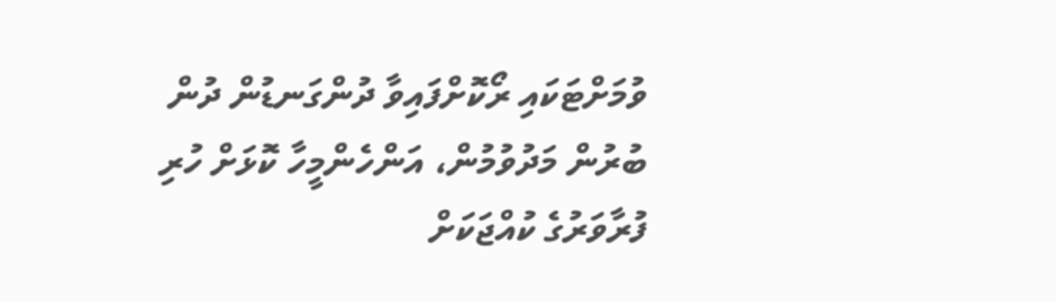ވުމަށްޓަކައި ރޯކޮށްފައިވާ ދުންގަނޑުން ދުން ބުރުން މަދުވުމުން، އަންހެންމީހާ ކޮޅަށް ހުރި ފުރާވަރުގެ ކުއްޖަކަށް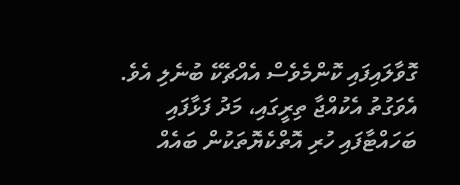ގޮވާލައިފައި ކޮންމެވެސް އެއްޗެކޭ ބުނެލި އެވެ. އެވަގުތު އެކުއްޖާ ތިރީގައި، މަދު ފަޅާފައި ބަހައްޓާފައި ހުރި އޮތްކެޔޮތަކުން ބައެއް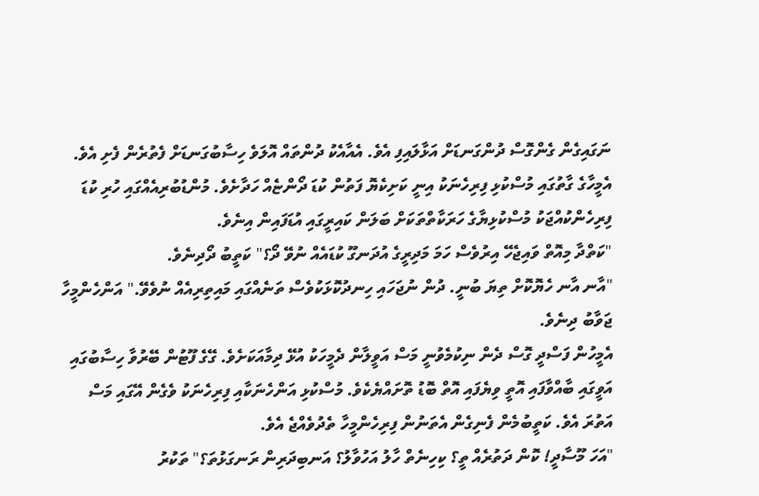ނަގައިގެން ގެންގޮސް ދުންގަނޑަށް އަޅާލައިފި އެވެ. އެއާއެކު ދުންތައް އޮލަވެ ހިސާބުގަނޑަށް ފެތުރެން ފެށި އެވެ.
އެމީހާގެ ގާތުގައި މުސްކުޅި ފިރިހެނަކު އިނީ ކަށިކެޔޮ ފަތުން ކުޑަ ދޯންޏެއް ހަދާށެވެ. މުންޑުބުރިއެއްގައި ހުރި ކުޑަ ފިރިހެންކުއްޖަކު މުސްކުޅިޔާގެ ހަރަކާތްތަކަށް ބަލަން ކައިރީގައި އުޑަފައިން އިނެވެ.
"ކަތްދާ މިއޮތް ވައިޖެހޭ އިރުވެސް ހަމަ މަދިރީގެ އުދަނގޫ ކުޑައެއް ނުވޭ ދޯ؟" ކަތީބު ދޯދިނެވެ.
"އާނ އާނ ހެޔޮކޮށް ތިޔަ ބުނީ. ދުން ނުޖަހައި ހިނދުކޮޅަކުވެސް ތަނެއްގައި މައިތިރިއެއް ނުވެވޭ." އަންހެންމީހާ ޖަވާބު ދިނެވެ.
އެމީހުން ފަސްދީ ގޮސް ދެން ނިކުމެވުނީ މަސް އަވީލާން ދެމީހަކު އުޅޭ ދިމާއަކަށެވެ. ގޭގެ ފޫޓުން ބޭރުވާ ހިސާބުގައި އަވީގައި ބާއްވާފައި އޮތީ ވިޔެފައި އޮތް ބޮޑު ތޮށައްޔެކެވެ. މުސްކުޅި އަންހެނަކާއި ފިރިހެނަކު ވެގެން އޭގައި މަސް އަތުރަ އެވެ. ކަތީބުމެން ފެނިގެން އެތަނުން ފިރިހެންމީހާ ތެދުވެއްޖެ އެވެ.
"އަހަ މޫސާދީ! ކޮން ދަތުރެއް ތީ؟ ކިހިނެތް ހާލު އަހުވާލު؟ އަނބިދަރިން ރަނގަޅުތަ؟" ތަކުރު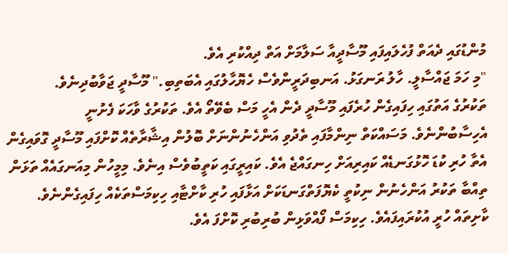މުންޑުގައި ދެއަތް ފުހެލައިފައި މޫސާދީއާ ސަލާމަށް އަތް ދިއްކުރި އެވެ.
"މި ހަމަ ޖައްސާލީ. ހާލު ރަނގަޅު. އަނބިދަރީންވެސް ހެޔޮހާލުގައި އެބަތިބި." މޫސާދީ ޖަވާބުދިނެވެ.
ތަކުރުގެ އަތުގައި ހިފައިގެން ހުރެފައި މޫސާދީ ދެން އެހީ މަސް ބެވޭތޯ އެވެ. ތަކުރުގެ ވާހަކަ ފެށުނީ އެހިސާބުންނެވެ. މަސައްކަތް ނިންމާފައި ތެދުވި އަންހެނުންނަށް ބޮލުން އިޝާރާތެއް ކޮށްފައި މޫސާދީ ގޮވައިގެން އެތާ ހުރި ކުޑަ ހޮޅުގަނޑެއް ކައިރިއަށް ހިނގައްޖެ އެވެ. ކައިރީގައި ކަތީބުވެސް އިނެވެ. މިމީހުން މިއަނގައެއް ތަޅަން ތިއްބާ ތަކުރު އަންހެނުން ނިކުތީ ކެޔޮފަތްގަނޑަކަށް އަޅާފައި ހުރި ކާށްޓާއި ހިކިމަސްތަކެއް ހިފައިގެންނެވެ.
ކާށިތައް ހުރީ އުކުރައިފައެވެ. ހިކިމަސް ފޯއްވަޅިން ބުރިބުރި ކޮށްފަ އެވެ.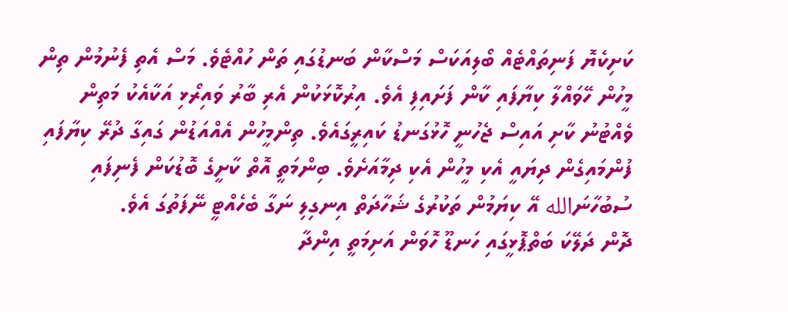ކަށިކެޔޮ ފަނިތައްޓެއް ބޯލިއަކަސް މަސްކާން ބަނޑުގައި ތަން ހުއްޓެވެ. މަސް އެތި ފެނުމުން ތިން މީހުން ހޭވައްލާ ކިޔާފައި ކާން ފަށައިފި އެވެ. އިރުކޮޅަކުން އެރި ބާރު ވައިރޯޅި އަކާއެކު މަތިން ވެއްޓުނު ކާށި އައިސް ޖެހުނީ ހޮޅުގަނޑު ކައިރީގައެވެ. ތިންމީހުން އެއްއަޑުން ގައިގާ ދުރޭ ކިޔާފައި ފުންމައިގެން ދިޔައީ އެކި މީހުން އެކި ދިމާއަށެވެ. ބިންމަތީ އޮތް ކާށީގެ ބޮޑުކަން ފެނިފައި ސުބުހާނަالله އޭ ކިޔަމުން ތަކުރުގެ ޝަހާދަތް އިނގިލި ނަގާ ބެހެއްޓީ ނޭފަތުގަ އެވެ.
ދޮން ދަލޭކަ ބަތްޕޮޅީގައި ހަނޑޫ ހޮވަން އަށިމަތީ އިންދާ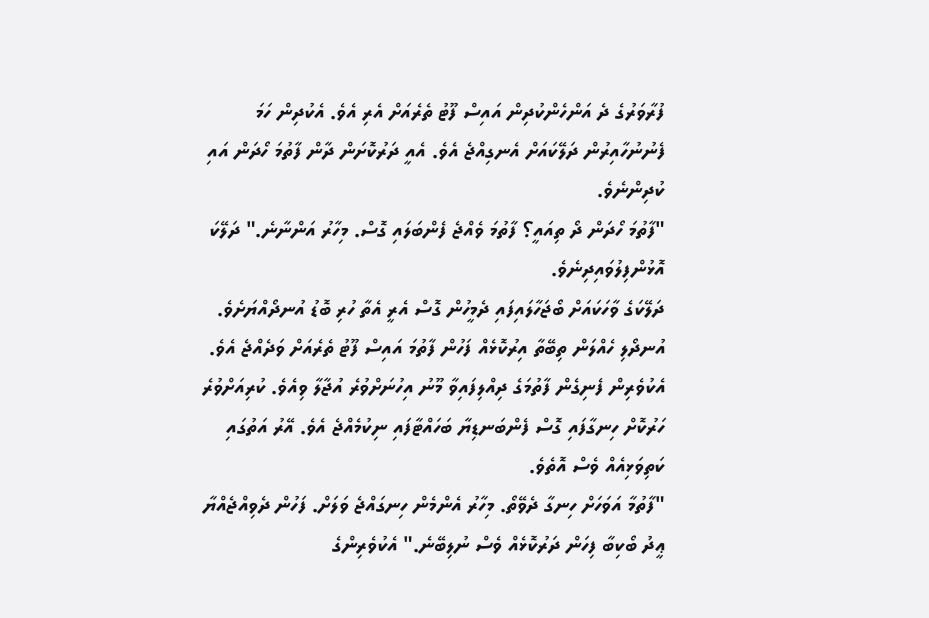ފުރާވަރުގެ ދެ އަންހެންކުދިން އައިސް ފޫޓު ތެރެއަށް އެރި އެވެ. އެކުދިން ހަމަ ފެނުނުހާއިރުން ދަލޭކައަށް އެނގިއްޖެ އެވެ. އެއީ ދަރުކޮށަން ދާން ފާތުމަ ހޯދަން އައި ކުދިންނެވެ.
"ފާތުމަ ހޯދަން ދޯ ތިއައީ؟ ފާތުމަ ވެއްޖެ ފެންބަލައި ގޮސް. މިހާރު އަންނާނެ." ދަލޭކަ އޮޅުންފިލުވައިދިނެވެ.
ދަލޭކަގެ ވާހަކައަށް ބޯޖަހާލައިފައި ދެމީހުން ގޮސް އެރީ އެތާ ހުރި ބޮޑު އުނދޯއްޔަށެވެ. އުނދޯލި ހެއްލަން ތިބޭތާ އިރުކޮޅެއް ފަހުން ފާތުމަ އައިސް ފޫޓު ތެރެއަށް ވަދެއްޖެ އެވެ. އެކުވެރިން ފެނިގެން ފާތުމަގެ ދިއްލިފައިވާ މޫނު އިހުނަށްވުރެ އުޖާލާ ވިއެވެ. ކުރިއަށްވުރެ ހަރުކޮށް ހިނގާފައި ގޮސް ފެންބަނޑިޔާ ބަހައްޓާފައި ނިކުމެއްޖެ އެވެ. އޭރު އަތުގައި ކަތިވަޅިއެއް ވެސް އޮތެވެ.
"ފާތުމާ އަވަހަށް ހިނގާ ދެވޭތޯ. މިހާރު އެންމެން ހިނގައްޖެ ވަލަށް. ފަހުން ދެވިއްޖެއްޔާ ޢީދު ބޯކިބާ ފިހަން ދަރުކޮޅެއް ވެސް ނުލިބޭނެ." އެކުވެރިންގެ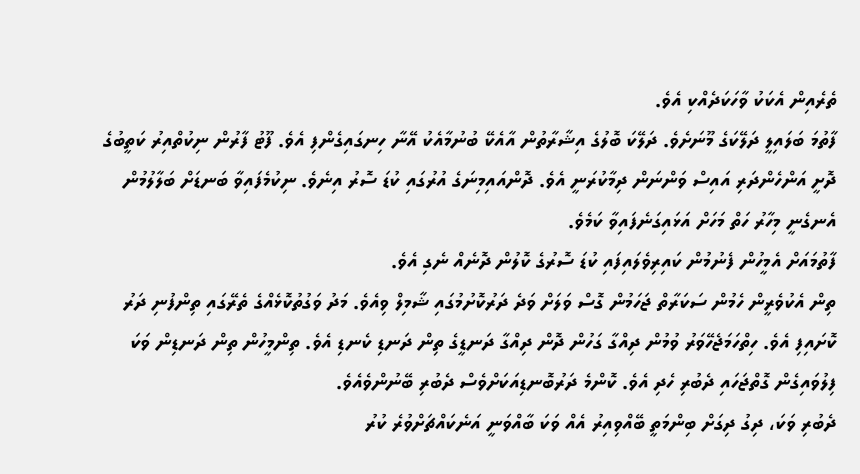ތެރެއިން އެކަކު ވާހަކަދެއްކި އެވެ.
ފާތުމަ ބަލައިލީ ދަލޭކަގެ މޫނަށެވެ. ދަލޭކަ ބޮލުގެ އިޝާރާތުން އާއެކޭ ބުނުމާއެކު އޭނާ ހިނގައިގެންފި އެވެ. ފޫޓު ފާރުން ނިކުތްއިރު ކަތީބުގެ ދޮށީ އަންހެންދަރި އައިސް ވަންނަން ދިމާކުރަނީ އެވެ. ދޮންއައިމިނަގެ އުރުގައި ކުޑަ ސޮރު އިނެވެ. ނިކުމެފައިވާ ބަނޑަށް ބަލާލުމުން އެނގެނީ މިހާރު ހަތް މަހަށް އަޅައިގަނެފައިވާ ކަމެވެ.
ފާތުމައަށް އެމީހުން ފެނުމުން ކައިރިވެލައިފައި ކުޑަ ސޮރުގެ ކޮލުން ދޮނެއް ނެގި އެވެ.
ތިން އެކުވެރީން ހެމުން ސަކަރާތް ޖަހަމުން ގޮސް ވަލަށް ވަދެ ދަރުކޮށުމުގައި ޝާމިލް ވިއެވެ. މަދު ވަގުތުކޮޅެއްގެ ތެރޭގައި ތިންފުނި ދަރު ކޮށައިފި އެވެ. ހިތްހަމަޖެހޭވަރު ވުމުން ދިއްގާ ގަހުން ދޮން ދިއްގާ ދަނޑީގެ ތިން ދަނޑި ކެނޑި އެވެ. ތިންމީހުން ތިން ދަނޑިން ވަކަ ފިލުވައިގެން ގޮތްޖަހައި ދެބުރި ހެދި އެވެ. ކޮންމެ ދަރުބޮނޑިއަކަށްވެސް ދެބުރި ބޭނުންވެއެވެ.
ދެބުރި ވަކަ، ދިގު ދިގަށް ބިންމަތީ ބޭއްވިއިރު އެއް ވަކަ ބާއްވަނީ އަނެކައްޗަށްވުރެ ކުރު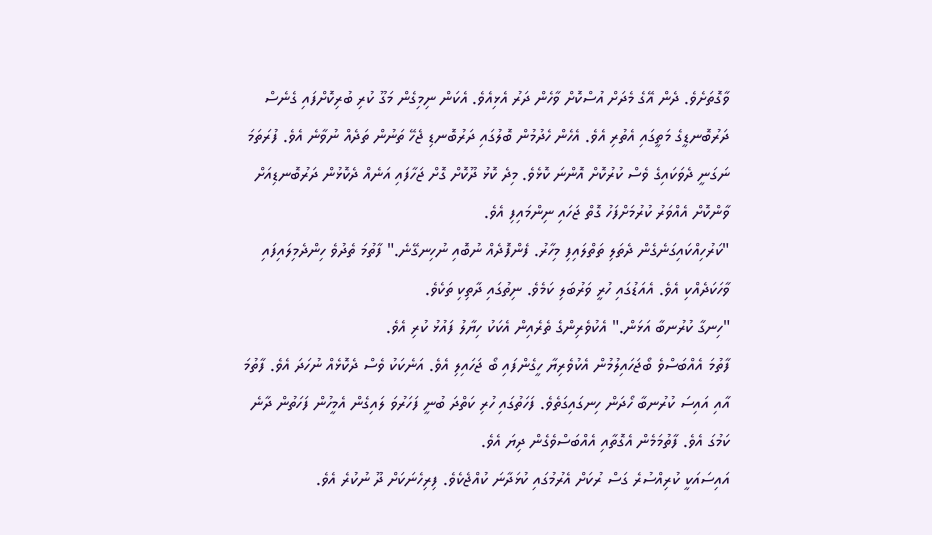ވާގޮތަށެވެ. ދެން އޭގެ މެދަށް އުސްކޮށް ވާހެން ދަރު އެޅިއެވެ. އެކަން ނިމިގެން މަގޫ ކުރި ބުރިކޮށްފައި ގެނެސް ދަރުބޮނޑީގެ މަތީގައި އެތުރި އެވެ. އެހެން ހެދުމުން ބޮލުގައި ދަރުބޮނޑި ޖެހޭ ތަނުން ތަދެއް ނުވާނެ އެވެ. ފުރަތަމަ ނަގަނީ ދެވަކައިގެ ވެސް ކުރުކޮށް އޮންނަ ކޮޅެވެ. މިދެ ކޮޅު ދޫކޮށް ގޮށް ޖަހާފައި އަނެއް ދެކޮޅުން ދަރުބޮނޑިއަށް ވާންކޮށް އެއްވަރު ކުރުމަށްފަހު ގޮތް ޖަހައި ނިންމައިފި އެވެ.
"ކަރުހިއްކައިގަނެގެން ދެތަލި ތަތްލައިފި މިހާރު. ފެންފޮދެއް ނުބޮއި ނުހިނގޭނެ." ފާތުމަ ތެދުވެ ހިންދެމިލައިފައި ވާހަކަދެއްކި އެވެ. އެއަޑުގައި ހުރީ ވަރުބަލި ކަމެވެ. ނިތުގައި ދާތިކި ތަކެވެ.
"ހިނގާ ކުރުނބާ އަޅަން." އެކުވެރިންގެ ތެރެއިން އެކަކު ހިޔާލު ފައުޅު ކުރި އެވެ.
ފާތުމަ އެއްބަސްވެ ބޯޖަހައިލުމުން އެކުވެރިޔާ ހީގެންފައި ބޯ ޖަހައިލި އެވެ. އަނެކަކު ވެސް ދެކޮޅެއް ނުހަދަ އެވެ. ފާތުމަ އާއި އައިސަ ކުރުނބާ ހޯދަން ހިނގައިގަތެވެ. ފަހަތުގައި ހުރި ކަތްދަ ބުނީ ފަހަރުވަ ލައިގެން އެމީހުން ފަހަތުން ދާނެ ކަމުގަ އެވެ. ފާތުމަމެން އެގޮތާއި އެއްބަސްވެގެން ދިޔަ އެވެ.
އައިސައަކީ ކުރިއްސުރެ ގަސް ރުކަށް އެރުމުގައި ކުޅަދާނަ ކުއްޖެކެވެ. ފިރިހެނަކަށް ދޫ ނުކުރެ އެވެ.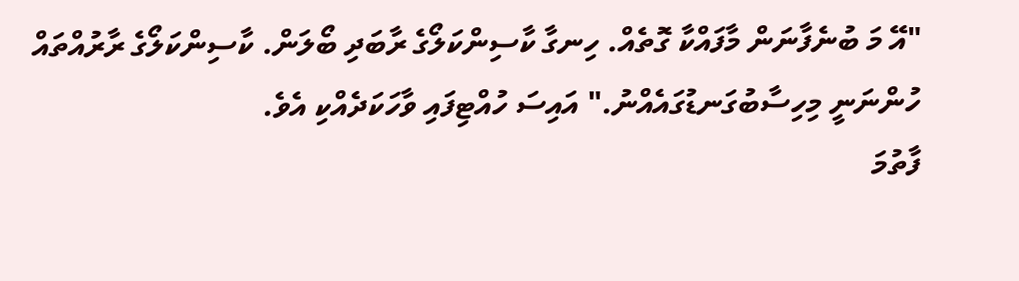"އޭ މަ ބުނެފާނަން މާފައްކާ ގޮތެއް. ހިނގާ ކާސިންކަލޯގެ ރާބަދި ބޯލަން. ކާސިންކަލޯގެ ރާރުއްތައް ހުންނަނީ މިހިސާބުގަނޑުގައެއްނު." އައިސަ ހުއްޓިފައި ވާހަކަދެއްކި އެވެ.
ފާތުމަ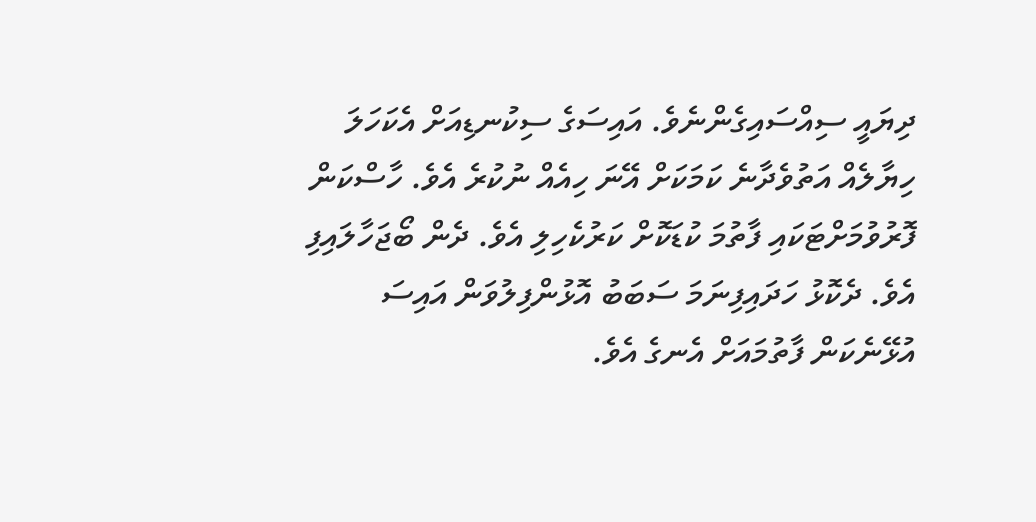ދިޔައީ ސިއްސައިގެންނެވެ. އައިސަގެ ސިކުނޑިއަށް އެކަހަލަ ހިޔާލެއް އަތުވެދާނެ ކަމަކަށް އޭނަ ހިއެއް ނުކުރެ އެވެ. ހާސްކަން ފޮރުވުމަށްޓަކައި ފާތުމަ ކުޑަކޮށް ކަރުކެހިލި އެވެ. ދެން ބޯޖަހާލައިފި އެވެ. ދެކޮޅު ހަދައިފިނަމަ ސަބަބު އޮޅުންފިލުވަން އައިސަ އުޅޭނެކަން ފާތުމައަށް އެނގެ އެވެ.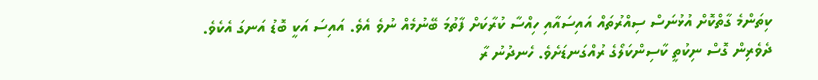ކިތަންމެ ގާތްކޮށް އުޅުނަސް ސިއްރުތައް އައިސައާއި ހިއްސާ ކުރާކަށް ފާތުމަ ބޭނުމެއް ނުވެ އެވެ. އައިސަ އަކީ ބޮޑު އަނގަ އެކެވެ.
ދެވެރިން ގޮސް ނިކުތީ ކާސިންކަލޯގެ ރުއްގަނޑަށެވެ. ހެނދުނު ރާ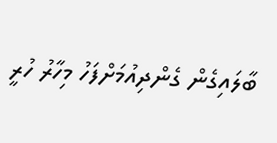ބާލައިގެން ގެންދިއުމަށްފަހު މިހާރު ހުރީ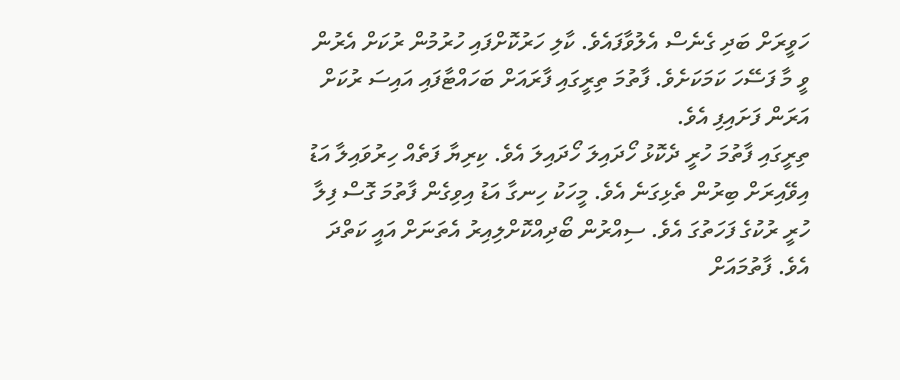ހަވީރަށް ބަދި ގެނެސް އެލުވާފައެވެ. ކާލި ހަރުކޮށްފައި ހުރުމުން ރުކަށް އެރުން ވީ މާ ފަސޭހަ ކަމަކަށެވެ. ފާތުމަ ތިރީގައި ފާރައަށް ބަހައްޓާފައި އައިސަ ރުކަށް އަރަން ފަށައިފި އެވެ.
ތިރީގައި ފާތުމަ ހުރީ ދެކޮޅު ހޯދައިލަ ހޯދައިލަ އެވެ. ކިރިޔާ ފަތެއް ހިރުވައިލާ އަޑު އިވޭއިރަށް ބިރުން ތެޅިގަނެ އެވެ. މީހަކު ހިނގާ އަޑު އިވިގެން ފާތުމަ ގޮސް ފިލާ ހުރީ ރުކުގެ ފަހަތުގަ އެވެ. ސިއްރުން ބޯދިއްކޮށްލިއިރު އެތަނަށް އައީ ކަތްދަ އެވެ. ފާތުމައަށް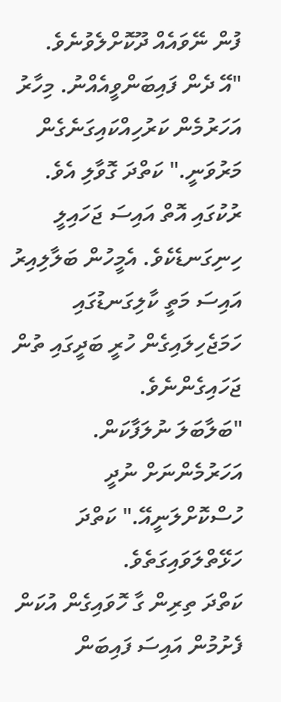ފުން ނޭވައެއް ދޫކޮށްލެވުނެވެ.
"އޭ ދެން ފައިބަންވީއެއްނު. މިހާރު އަހަރުމެން ކަރުހިއްކައިގަނެގެން މަރުވަނީ." ކަތްދަ ގޮވާލި އެވެ.
ރުކުގައި އޮތް އައިސަ ޖަހައިލީ ހިނިގަނޑެކެވެ. އެމީހުން ބަލާލިއިރު އައިސަ މަތީ ކާލިގަނޑުގައި ހަމަޖެހިލައިގެން ހުރީ ބަދީގައި ތުން ޖަހައިގެންނެވެ.
"ބަލާބަލަ ނުލަފާކަން. އަހަރުމެންނަށް ނުދީ ހުސްކޮށްލަނީއޭ." ކަތްދަ ހަޅޭތްލަވައިގަތެވެ.
ކަތްދަ ތިރިން ގާ ހޮވައިގެން އުކަން ފެށުމުން އައިސަ ފައިބަން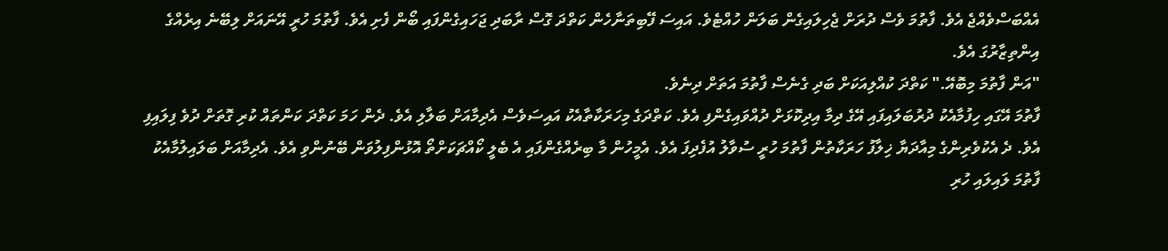އެއްބަސްވެއްޖެ އެވެ. ފާތުމަ ވެސް ދުރަށް ޖެހިލައިގެން ބަލަން ހުއްޓެވެ. އައިސަ ފޭބިތަނާހެން ކަތްދަ ގޮސް ރާބަދި ޖަހައިގެންފައި ބޯން ފެށި އެވެ. ފާތުމަ ހުރީ އޭނައަށް ލިބޭނެ އިރެއްގެ އިންތިޒާރުގަ އެވެ.
"އަން ފާތުމަ މިބޮއޭ." ކަތްދަ ކުއްލިއަކަށް ބަދި ގެނެސް ފާތުމަ އަތަށް ދިނެވެ.
ފާތުމަ އޭގައި ހިފުމާއެކު ދުރުބަލައިފައި އޭގެ ދިމާ އިދިކޮޅަށް ދުއްވައިގެންފި އެވެ. ކަތްދަގެ މިހަރަކާތާއެކު އައިސަވެސް އެދިމާއަށް ބަލާލި އެވެ. ދެން ހަމަ ކަތްދަ ކަންތައް ކުރި ގޮތަށް ދުވެ ފިލައިފި އެވެ. ދެ އެކުވެރިންގެ މިއާދަޔާ ޚިލާފު ހަރަކާތުން ފާތުމަ ހުރީ ސުވާލު އުފެދިފަ އެވެ. އެމީހުން މާ ބިރެއްގެންފައި އެ ބެލީ ކޯއްޗަކަށްތޯ އޮޅުންފިލުވަން ބޭނުންވި އެވެ. އެދިމާއަށް ބަލައިލުމާއެކު ފާތުމަ ލައިލައި ހުރި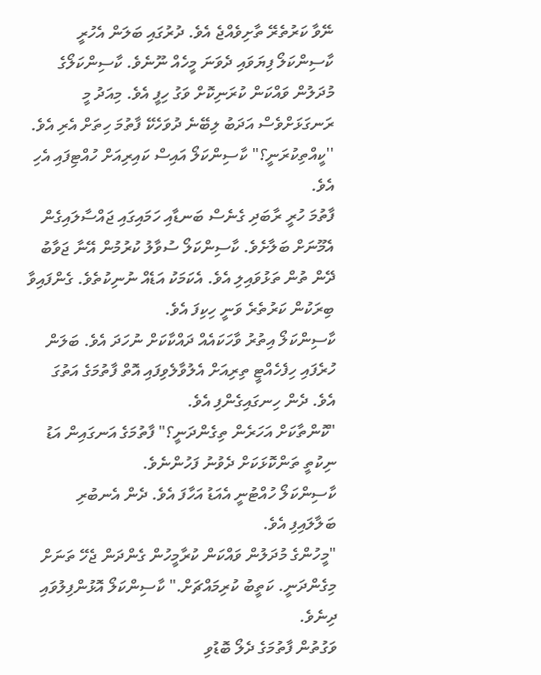ނޭވާ ކަރުތެރޭ ތާށިވެއްޖެ އެވެ. ދުރުގައި ބަލަން އެހުރީ ކާސިންކަލޯ ފިޔަވައި ދެވަނަ މީހެއް ނޫނެވެ. ކާސިންކަލޯގެ މުދަލުން ވައްކަން ކުރަނިކޮށް ވަގު ހިފީ އެވެ. މިއަދު މީ ރަނގަޅަށްވެސް އަދަބު ލިބޭނެ ދުވަހެކޭ ފާތުމަ ހިތަށް އެރި އެވެ.
''ކީއްތިކުރަނީ؟" ކާސިންކަލޯ އައިސް ކައިރިއަށް ހުއްޓިފައި އެހި އެވެ.
ފާތުމަ ހުރީ ރާބަދި ގެނެސް ބަނޑާއި ހަމައިގައި ޖައްސާލައިގެން އެމޫނަށް ބަލާށެވެ. ކާސިންކަލޯ ސުވާލު ކުރުމުން އޭނާ ޖަވާބު ދޭން ތުން ތަޅުވައިލި އެވެ. އެކަމަކު އަޑެއް ނުނިކުތެވެ. ގެންފައިވާ ބިރަކުން ކަރުތެރެ ވަނީ ހިކިފަ އެވެ.
ކާސިންކަލޯ އިތުރު ވާހަކައެއް ދައްކާކަށް ނުހަދަ އެވެ. ބަލަން ހުރެފައި ހިފެހެއްޓީ ތިރިއަށް އެލުވާލެވިފައި އޮތް ފާތުމަގެ އަތުގަ އެވެ. ދެން ހިނގައިގެންފި އެވެ.
"ކޮންތާކަށް އަހަރެން ތިގެންދަނީ؟" ފާތުމަގެ އަނގައިން އަޑު ނިކުތީ ތަންކޮޅަކަށް ދެވުނު ފަހުންނެވެ.
ކާސިންކަލޯ ހުއްޓުނީ އެއަޑު އަހާފަ އެވެ. ދެން އެނބުރި ބަލާލައިފި އެވެ.
"މީހުންގެ މުދަލުން ވައްކަން ކުރާމީހުން ގެންދަން ޖެހޭ ތަނަށް މިގެންދަނީ. ކަތީބު ކުރިމައްޗަށް." ކާސިންކަލޯ އޮޅުންފިލުވައި ދިނެވެ.
ވަގުތުން ފާތުމަގެ ދެލޯ ބޮޑުވި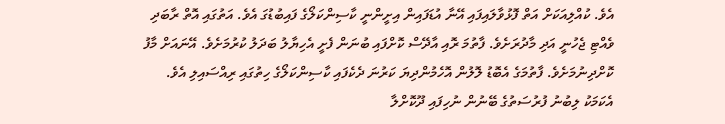އެވެ. ކުއްލިއަކަށް އަތް ފޮޅުވާލައިފައި އޭނާ އުޑަފައިން އިށީންނީ ކާސިންކަލޯގެ ފައިބުޑުގަ އެވެ. އަތުގައި އޮތް ރާބަދި ވެއްޓި ޖެހުނީ އަދި މާދުރަށެވެ. ފާތުމަ ރޮއި އާދޭސް ކޮށްފައި ބުނަން ފެށީ އެހިޔާލު ބަދަލު ކުރުމަށެވެ. އޭނައަށް މާފު ކޮށްދިނުމަށެވެ. ފާތުމަގެ އެބޮޑު ލޮލުން އޮހެމުންދިޔަ ކަރުނަ ދެކެފައި ކާސިންކަލޯގެ ހިތުގައި ރިއްސައިލި އެވެ. އެކަމަކު ލިބުނު ފުރުސަތުގެ ބޭނުން ނުހިފައި ދޫކޮށްލާ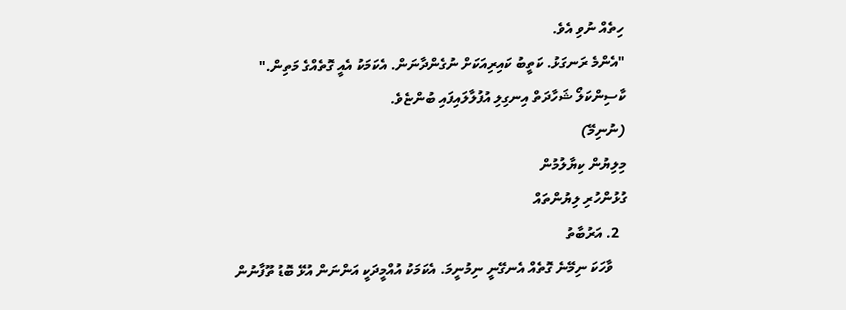ހިތެއް ނުވި އެވެ.
"އެންމެ ރަނގަޅު. ކަތީބު ކައިރިއަކަށް ނުގެންދާނަން. އެކަމަކު އެއީ ގޮތެއްގެ މަތިން." ކާސިންކަލޯ ޝަހާދަތް އިނގިލި އުފުލާލައިފައި ބުންޏެވެ.
(ނުނިމޭ)
މިލިޔުން ކިޔާލުމުން
ގުޅުންހުރި ލިޔުންތައް
  2. އަރުބާތު
    ވާހަކަ ނިމޭނެ ގޮތެއް އެނގޭނީ ނިމުނީމަ. އެކަމަކު އުއްމީދަކީ އަންނަން އުޅޭ ބޮޑު ތޫފާނުން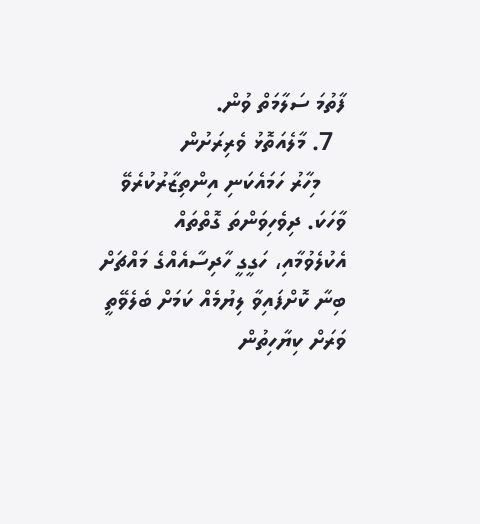ފާތުމަ ސަލާމަތް ވުން.
  7. މާލެއަތޮޅު ވެރިރަށުން
    މިހާރު ހަމައެކަނި އިންތިޒާރުކުރެވޭ ވާހަކަ. ދިވެހިވަންތަ ގޮތްތައް އެކުލެވުމާއި، ހަގީގީ ހާދިސާއެއްގެ މައްޗަށް ބިނާ ކޮށްފައިވާ ލިޔުމެއް ކަމަށް ބެލެވޭތީ ވަރަށް ކިޔާހިތުން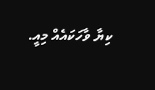ކިޔާ ވާހަކައެއް މިއީ.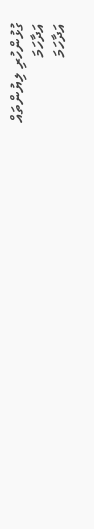ގުޅުންހުރި ލިޔުންތައް
އަދާހަމަ
އަދާހަމަ